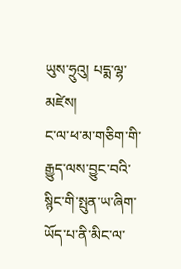ཡུས་ཧྲུའུ། པདྨ་ལྷ་མཛེས།
ང་ལ་ཕ་མ་གཅིག་གི་རྒྱུད་ལས་བྱུང་བའི་སྙིང་གི་སྤུན་ཡ་ཞིག་ཡོད་པ་ནི་མིང་ལ་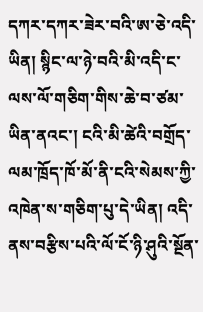དཀར་དཀར་ཟེར་བའི་ཨ་ཅེ་འདི་ཡིན། སྙིང་ལ་ཉེ་བའི་མི་འདི་ང་ལས་ལོ་གཅིག་གིས་ཆེ་བ་ཙམ་ཡིན་ནའང་། ངའི་མི་ཚེའི་བགྲོད་ལམ་ཁྲོད་ཁོ་མོ་ནི་ངའི་སེམས་ཀྱི་འཁེན་ས་གཅིག་པུ་དེ་ཡིན། འདི་ནས་བརྩིས་པའི་ལོ་ངོ་ཉི་ཤུའི་སྔོན་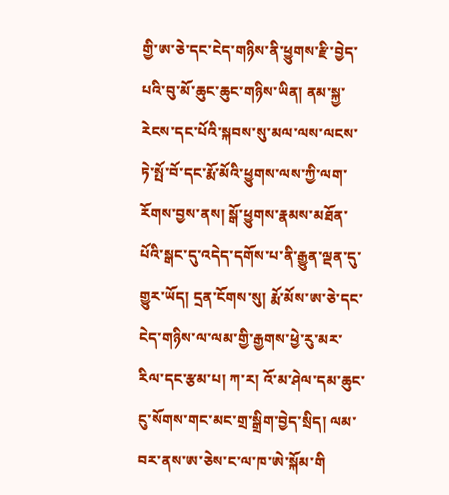གྱི་ཨ་ཅེ་དང་ངེད་གཉིས་ནི་ཕྱུགས་རྫི་བྱེད་པའི་བུ་མོ་ཆུང་ཆུང་གཉིས་ཡིན། ནམ་སྐྱ་རེངས་དང་པོའི་སྐབས་སུ་མལ་ལས་ལངས་ཏེ་སྤོ་བོ་དང་རྨོ་མོའི་ཕྱུགས་ལས་ཀྱི་ལག་རོགས་བྱས་ནས། སྒོ་ཕྱུགས་རྣམས་མཐོན་པོའི་སྒང་དུ་འདེད་དགོས་པ་ནི་རྒྱུན་ལྡན་དུ་གྱུར་ཡོད། དྲན་ངོགས་སུ། རྨོ་མོས་ཨ་ཅེ་དང་ངེད་གཉིས་ལ་ལམ་གྱི་རྒྱགས་ཕྱེ་རུ་མར་རིལ་དང་རྩམ་པ། ཀ་ར། འོ་མ་ཤེལ་དམ་ཆུང་ངུ་སོགས་གང་མང་གྲ་སྒྲིག་བྱེད་སྲིད། ལམ་བར་ནས་ཨ་ཅེས་ང་ལ་ཁ་ཨེ་སྐོམ་གི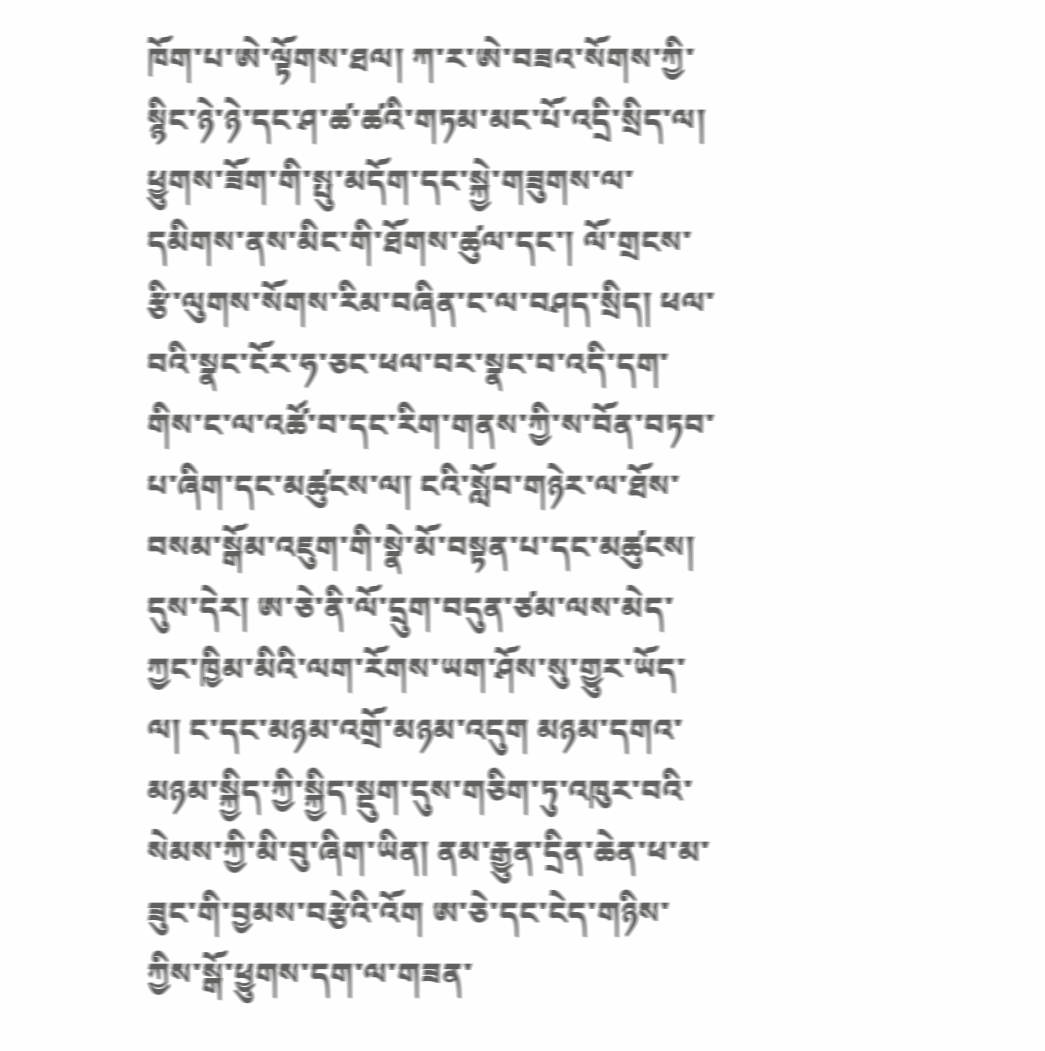ཁོག་པ་ཨེ་ལྟོགས་ཐལ། ཀ་ར་ཨེ་བཟའ་སོགས་ཀྱི་སྙིང་ཉེ་ཉེ་དང་ཤ་ཚ་ཚའི་གཏམ་མང་པོ་འདྲི་སྲིད་ལ། ཕྱུགས་ཟོག་གི་སྤུ་མདོག་དང་སྐྱེ་གཟུགས་ལ་དམིགས་ནས་མིང་གི་ཐོགས་ཚུལ་དང་། ལོ་གྲངས་རྩི་ལུགས་སོགས་རིམ་བཞིན་ང་ལ་བཤད་སྲིད། ཕལ་བའི་སྣང་ངོར་ཧ་ཅང་ཕལ་བར་སྣང་བ་འདི་དག་གིས་ང་ལ་འཚོ་བ་དང་རིག་གནས་ཀྱི་ས་བོན་བཏབ་པ་ཞིག་དང་མཚུངས་ལ། ངའི་སློབ་གཉེར་ལ་ཐོས་བསམ་སྒོམ་འཇུག་གི་སྣེ་མོ་བསྟན་པ་དང་མཚུངས།
དུས་དེར། ཨ་ཅེ་ནི་ལོ་དྲུག་བདུན་ཙམ་ལས་མེད་ཀྱང་ཁྱིམ་མིའི་ལག་རོགས་ཡག་ཤོས་སུ་གྱུར་ཡོད་ལ། ང་དང་མཉམ་འགྲོ་མཉམ་འདུག མཉམ་དགའ་མཉམ་སྐྱིད་ཀྱི་སྐྱིད་སྡུག་དུས་གཅིག་ཏུ་འཁུར་བའི་སེམས་ཀྱི་མི་བུ་ཞིག་ཡིན། ནམ་རྒྱུན་དྲིན་ཆེན་ཕ་མ་ཟུང་གི་བྱམས་བརྩེའི་འོག ཨ་ཅེ་དང་ངེད་གཉིས་ཀྱིས་སྒོ་ཕྱུགས་དག་ལ་གཟན་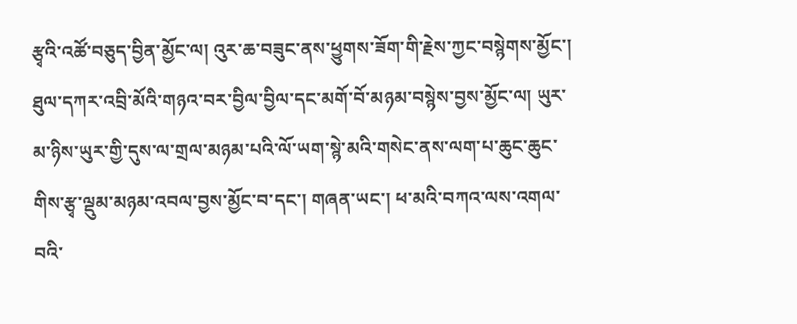རྩྭའི་འཚོ་བཅུད་བྱིན་མྱོང་ལ། འུར་ཆ་བཟུང་ནས་ཕྱུགས་ཟོག་གི་རྗེས་ཀྱང་བསྙེགས་མྱོང་། ཐུལ་དཀར་འབྲི་མོའི་གཉའ་བར་བྱིལ་བྱིལ་དང་མགོ་བོ་མཉམ་བསྙེས་བྱས་མྱོང་ལ། ཡུར་མ་ཉིས་ཡུར་གྱི་དུས་ལ་གྲལ་མཉམ་པའི་ལོ་ཡག་སྙེ་མའི་གསེང་ནས་ལག་པ་ཆུང་ཆུང་གིས་རྩྭ་ལྡུམ་མཉམ་འབལ་བྱས་མྱོང་བ་དང་། གཞན་ཡང་། ཕ་མའི་བཀའ་ལས་འགལ་བའི་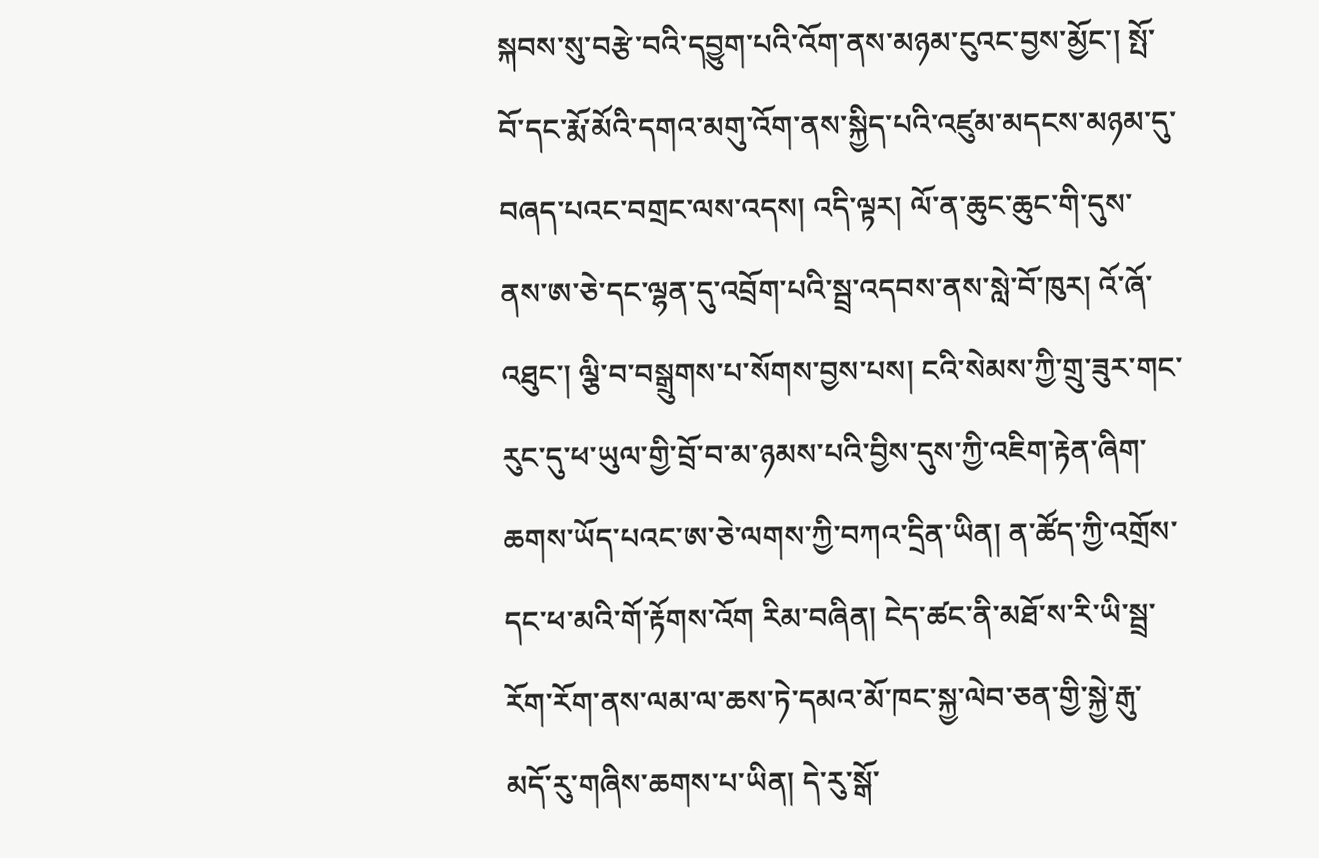སྐབས་སུ་བརྩེ་བའི་དབྱུག་པའི་འོག་ནས་མཉམ་ངུའང་བྱས་མྱོང་། སྤོ་བོ་དང་རྨོ་མོའི་དགའ་མགུ་འོག་ནས་སྐྱིད་པའི་འཛུམ་མདངས་མཉམ་དུ་བཞད་པའང་བགྲང་ལས་འདས། འདི་ལྟར། ལོ་ན་ཆུང་ཆུང་གི་དུས་ནས་ཨ་ཅེ་དང་ལྷན་དུ་འབྲོག་པའི་སྦྲ་འདབས་ནས་སླེ་བོ་ཁུར། འོ་ཞོ་འཐུང་། ལྕི་བ་བསྒྲུགས་པ་སོགས་བྱས་པས། ངའི་སེམས་ཀྱི་གྲུ་ཟུར་གང་རུང་དུ་ཕ་ཡུལ་གྱི་བྲོ་བ་མ་ཉམས་པའི་བྱིས་དུས་ཀྱི་འཇིག་རྟེན་ཞིག་ཆགས་ཡོད་པའང་ཨ་ཅེ་ལགས་ཀྱི་བཀའ་དྲིན་ཡིན། ན་ཚོད་ཀྱི་འགྲོས་དང་ཕ་མའི་གོ་རྟོགས་འོག རིམ་བཞིན། ངེད་ཚང་ནི་མཐོ་ས་རི་ཡི་སྦྲ་རོག་རོག་ནས་ལམ་ལ་ཆས་ཏེ་དམའ་མོ་ཁང་སྐྱ་ལེབ་ཅན་གྱི་སྐྱེ་རྒུ་མདོ་རུ་གཞིས་ཆགས་པ་ཡིན། དེ་རུ་སྒོ་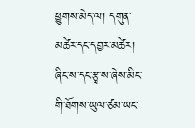ཕྱུགས་མེད་ལ། དགུན་མཚེར་དང་དབྱར་མཚེར། ཞིང་ས་དང་རྩྭ་ས་ཞེས་མིང་གི་ཐོགས་ཡུལ་ཙམ་ཡང་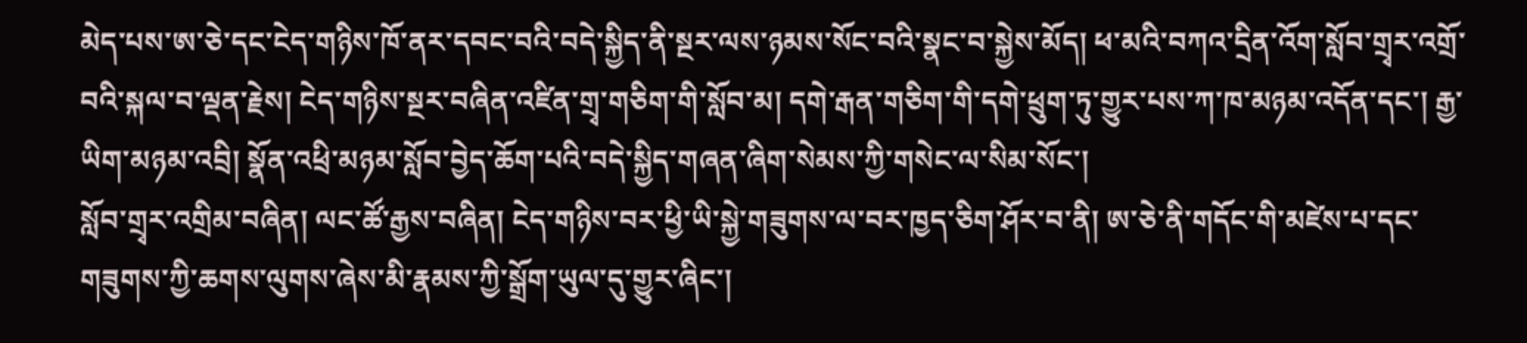མེད་པས་ཨ་ཅེ་དང་ངེད་གཉིས་ཁོ་ནར་དབང་བའི་བདེ་སྐྱིད་ནི་སྔར་ལས་ཉམས་སོང་བའི་སྣང་བ་སྐྱེས་མོད། ཕ་མའི་བཀའ་དྲིན་འོག་སློབ་གྲྭར་འགྲོ་བའི་སྐལ་བ་ལྡན་རྗེས། ངེད་གཉིས་སྔར་བཞིན་འཛིན་གྲྭ་གཅིག་གི་སློབ་མ། དགེ་རྒན་གཅིག་གི་དགེ་ཕྲུག་ཏུ་གྱུར་པས་ཀ་ཁ་མཉམ་འདོན་དང་། རྒྱ་ཡིག་མཉམ་འབྲི། སྣོན་འཕྲི་མཉམ་སློབ་བྱེད་ཆོག་པའི་བདེ་སྐྱིད་གཞན་ཞིག་སེམས་ཀྱི་གསེང་ལ་སིམ་སོང་།
སློབ་གྲྭར་འགྲིམ་བཞིན། ལང་ཚོ་རྒྱས་བཞིན། ངེད་གཉིས་བར་ཕྱི་ཡི་སྐྱེ་གཟུགས་ལ་བར་ཁྱད་ཅིག་ཤོར་བ་ནི། ཨ་ཅེ་ནི་གདོང་གི་མཛེས་པ་དང་གཟུགས་ཀྱི་ཆགས་ལུགས་ཞེས་མི་རྣམས་ཀྱི་སྒྲོག་ཡུལ་དུ་གྱུར་ཞིང་།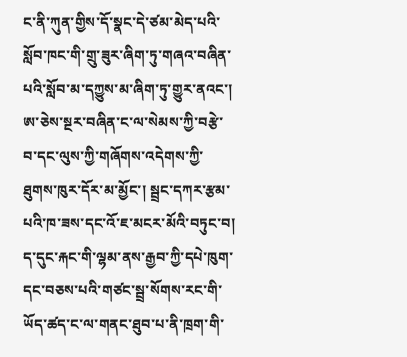ང་ནི་ཀུན་གྱིས་དོ་སྣང་དེ་ཙམ་མེད་པའི་སློབ་ཁང་གི་གྲུ་ཟུར་ཞིག་ཏུ་གཞའ་བཞིན་པའི་སློབ་མ་དཀྱུས་མ་ཞིག་ཏུ་གྱུར་ནའང་། ཨ་ཅེས་སྔར་བཞིན་ང་ལ་སེམས་ཀྱི་བརྩེ་བ་དང་ལུས་ཀྱི་གཞོགས་འདེགས་ཀྱི་ཐུགས་ཁུར་དོར་མ་མྱོང་། སྦྲང་དཀར་རྩམ་པའི་ཁ་ཟས་དང་འོ་ཇ་མངར་མོའི་བཏུང་བ། ད་དུང་རྐང་གི་ལྷམ་ནས་རྒྱབ་ཀྱི་དཔེ་ཁུག་དང་བཅས་པའི་གཙང་སྦྲ་སོགས་རང་གི་ཡོད་ཚད་ང་ལ་གནང་ཐུབ་པ་ནི་ཁྲག་གི་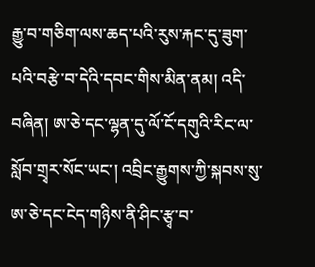རྒྱུ་བ་གཅིག་ལས་ཆད་པའི་རུས་རྐང་དུ་ཟུག་པའི་བརྩེ་བ་དེའི་དབང་གིས་མིན་ནམ། འདི་བཞིན། ཨ་ཅེ་དང་ལྷན་དུ་ལོ་ངོ་དགུའི་རིང་ལ་སློབ་གྲྭར་སོང་ཡང་། འབྲིང་རྒྱུགས་ཀྱི་སྐབས་སུ་ཨ་ཅེ་དང་ངེད་གཉིས་ནི་ཤིང་རྩྭ་བ་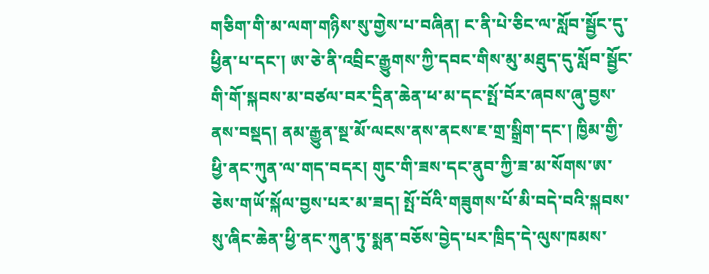གཅིག་གི་མ་ལག་གཉིས་སུ་གྱེས་པ་བཞིན། ང་ནི་པེ་ཅིང་ལ་སློབ་སྦྱོང་དུ་ཕྱིན་པ་དང་། ཨ་ཅེ་ནི་འབྲིང་རྒྱུགས་ཀྱི་དབང་གིས་མུ་མཐུད་དུ་སློབ་སྦྱོང་གི་གོ་སྐབས་མ་བཙལ་བར་དྲིན་ཆེན་ཕ་མ་དང་སྤོ་བོར་ཞབས་ཞུ་བྱས་ནས་བསྡད། ནམ་རྒྱུན་སྔ་མོ་ལངས་ནས་ནངས་ཇ་གྲ་སྒྲིག་དང་། ཁྱིམ་གྱི་ཕྱི་ནང་ཀུན་ལ་གད་བདར། གུང་གི་ཟས་དང་ནུབ་ཀྱི་ཟ་མ་སོགས་ཨ་ཅེས་གཡོ་སྐོལ་བྱས་པར་མ་ཟད། སྤོ་བོའི་གཟུགས་པོ་མི་བདེ་བའི་སྐབས་སུ་ཞིང་ཆེན་ཕྱི་ནང་ཀུན་ཏུ་སྨན་བཅོས་བྱེད་པར་ཁྲིད་དེ་ལུས་ཁམས་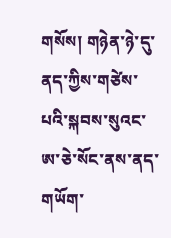གསོས། གཉེན་ཉེ་དུ་ནད་ཀྱིས་གཙེས་པའི་སྐབས་སུའང་ཨ་ཅེ་སོང་ནས་ནད་གཡོག་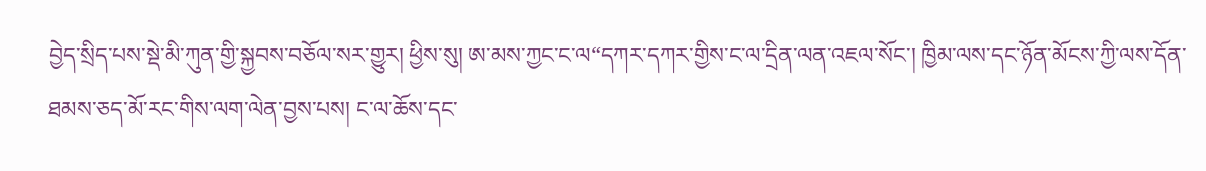བྱེད་སྲིད་པས་སྡེ་མི་ཀུན་གྱི་སྐྱབས་བཅོལ་སར་གྱུར། ཕྱིས་སུ། ཨ་མས་ཀྱང་ང་ལ“དཀར་དཀར་གྱིས་ང་ལ་དྲིན་ལན་འཇལ་སོང་། ཁྱིམ་ལས་དང་ཉོན་མོངས་ཀྱི་ལས་དོན་ཐམས་ཅད་མོ་རང་གིས་ལག་ལེན་བྱས་པས། ང་ལ་ཆོས་དང་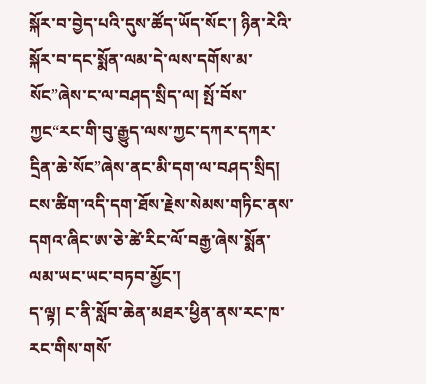སྐོར་བ་བྱེད་པའི་དུས་ཚོད་ཡོད་སོང་། ཉིན་རེའི་སྐོར་བ་དང་སྨོན་ལམ་དེ་ལས་དགོས་མ་སོང”ཞེས་ང་ལ་བཤད་སྲིད་ལ། སྤོ་བོས་ཀྱང“རང་གི་བུ་རྒྱུད་ལས་ཀྱང་དཀར་དཀར་དྲིན་ཆེ་སོང”ཞེས་ནང་མི་དག་ལ་བཤད་སྲིད། ངས་ཚིག་འདི་དག་ཐོས་རྗེས་སེམས་གཏིང་ནས་དགའ་ཞིང་ཨ་ཅེ་ཚེ་རིང་ལོ་བརྒྱ་ཞེས་སྨོན་ལམ་ཡང་ཡང་བཏབ་མྱོང་།
ད་ལྟ། ང་ནི་སློབ་ཆེན་མཐར་ཕྱིན་ནས་རང་ཁ་རང་གིས་གསོ་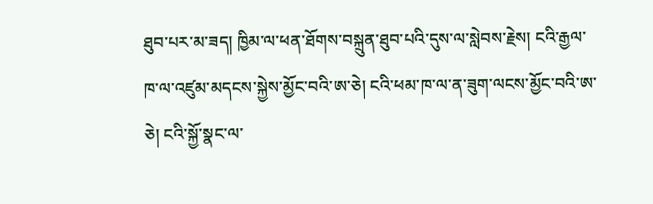ཐུབ་པར་མ་ཟད། ཁྱིམ་ལ་ཕན་ཐོགས་བསྐྲུན་ཐུབ་པའི་དུས་ལ་སླེབས་རྗེས། ངའི་རྒྱལ་ཁ་ལ་འཛུམ་མདངས་སྐྱེས་མྱོང་བའི་ཨ་ཅེ། ངའི་ཕམ་ཁ་ལ་ན་ཟུག་ལངས་མྱོང་བའི་ཨ་ཅེ། ངའི་སྐྱོ་སྣང་ལ་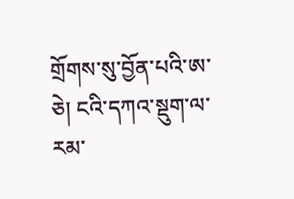གྲོགས་སུ་བྱོན་པའི་ཨ་ཅེ། ངའི་དཀའ་སྡུག་ལ་རམ་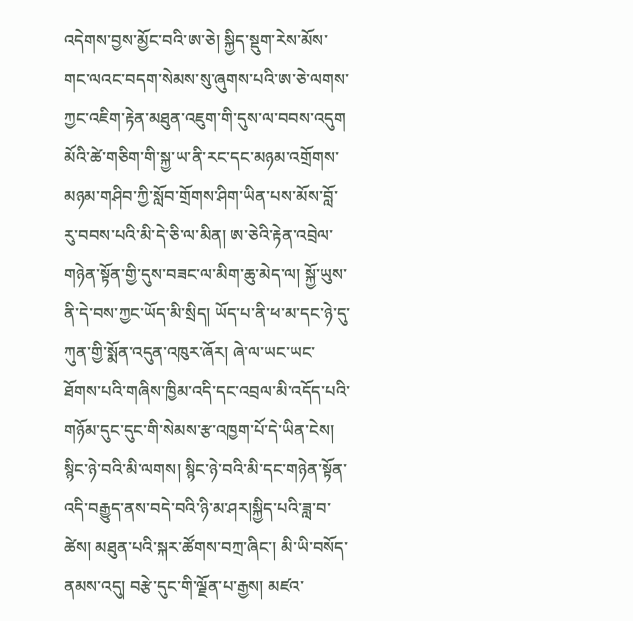འདེགས་བྱས་མྱོང་བའི་ཨ་ཅེ། སྐྱིད་སྡུག་རེས་མོས་གང་ལའང་བདག་སེམས་སུ་ཞུགས་པའི་ཨ་ཅེ་ལགས་ཀྱང་འཇིག་རྟེན་མཐུན་འཇུག་གི་དུས་ལ་བབས་འདུག མོའི་ཚེ་གཅིག་གི་སྐྱ་ཡ་ནི་རང་དང་མཉམ་འགྲོགས་མཉམ་གཤིབ་ཀྱི་སློབ་གྲོགས་ཤིག་ཡིན་པས་མོས་བློ་རུ་བབས་པའི་མི་དེ་ཅི་ལ་མིན། ཨ་ཅེའི་རྟེན་འབྲེལ་གཉེན་སྟོན་གྱི་དུས་བཟང་ལ་མིག་ཆུ་མེད་ལ། སྐྱོ་ཡུས་ནི་དེ་བས་ཀྱང་ཡོད་མི་སྲིད། ཡོད་པ་ནི་ཕ་མ་དང་ཉེ་དུ་ཀུན་གྱི་སྨོན་འདུན་འཁུར་ཞོར། ཞེ་ལ་ཡང་ཡང་ཐོགས་པའི་གཞིས་ཁྱིམ་འདི་དང་འབྲལ་མི་འདོད་པའི་གཉོམ་དུང་དུང་གི་སེམས་རྩ་འཁྱག་པོ་དེ་ཡིན་ངེས།
སྙིང་ཉེ་བའི་མི་ལགས། སྙིང་ཉེ་བའི་མི་དང་གཉེན་སྟོན་འདི་བརྒྱུད་ནས་བདེ་བའི་ཉི་མ་ཤར།སྐྱིད་པའི་ཟླ་བ་ཚེས། མཐུན་པའི་སྐར་ཚོགས་བཀྲ་ཞིང་། མི་ཡི་བསོད་ནམས་འདུ། བརྩེ་དུང་གི་ལྗོན་པ་རྒྱས། མཛའ་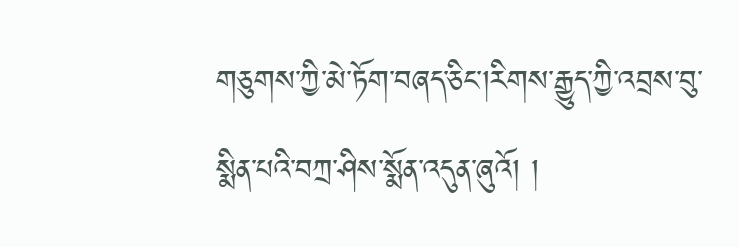གཅུགས་ཀྱི་མེ་ཏོག་བཞད་ཅིང་།རིགས་རྒྱུད་ཀྱི་འབྲས་བུ་སྨིན་པའི་བཀྲ་ཤིས་སྨོན་འདུན་ཞུའོ། །